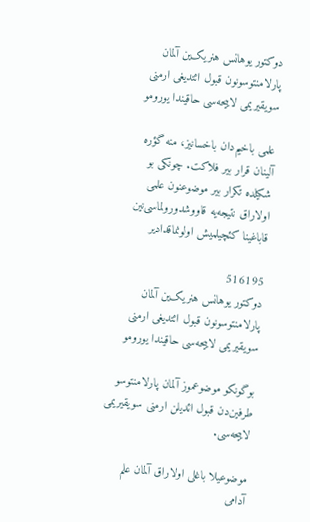دوکتور یوهانس هنریک‌ین آلمان پارلامنتوسونون قبول ائتدیغی ارمنی سویقیریمی لاییحه‌سی حاقیندا یورومو

علمی باخیم‌دان باخسانیز، منه گؤره آلینان قرار بیر فلاکت. چونکی بو شکیلده تکرار بیر موضوعنون علمی اولا‌راق نتیجه‌یه قاووشدورولماسی‌نین قاباغینا کئچیلمیش اولونماقدا‌دیر

516195
دوکتور یوهانس هنریک‌ین آلمان پارلامنتوسونون قبول ائتدیغی ارمنی سویقیریمی لاییحه‌سی حاقیندا یورومو

بوگونکو موضوعموز آلمان پارلامنتوسو طرفین‌دن قبول ائدیلن ارمنی سویقیریمی لاییحه‌سی.

موضوعیلا باغلی اولا‌راق آلمان علم آدامی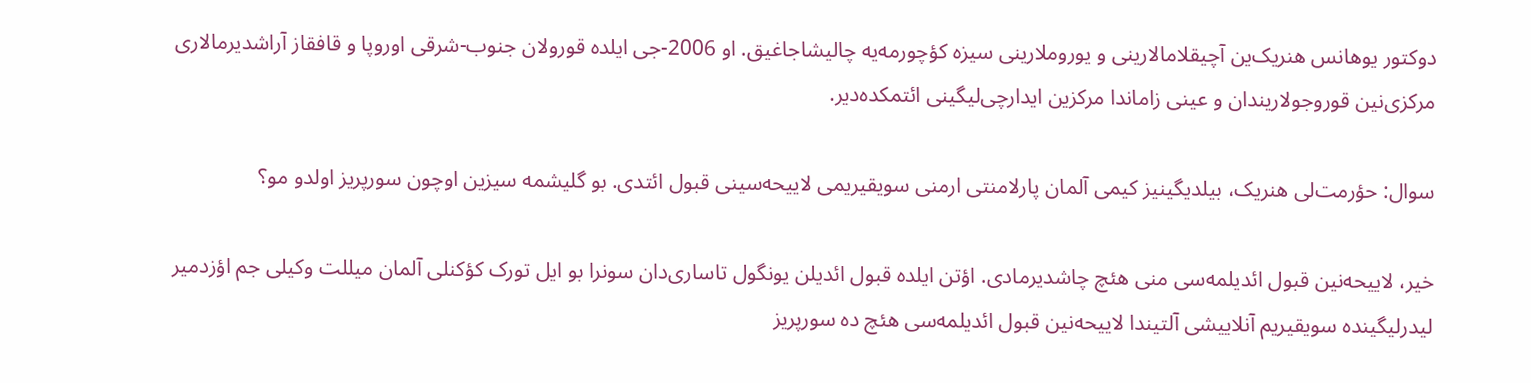دوکتور یوهانس هنریک‌ین آچیقلامالارینی و یوروملارینی سیزه کؤچورمه‌یه چالیشاجاغیق. او 2006-جی ایلده قورولان جنوب-شرقی اوروپا و قافقاز آراشدیرما‌لاری مرکزی‌نین قوروجولاریندان‌ و عینی زاماندا مرکزین ایدارچی‌لیگینی ائتمکده‌دیر.

سوال: حؤرمت‌لی هنریک، بیلدیگینیز کیمی آلمان پارلامنتی ارمنی سویقیریمی لاییحه‌سینی قبول ائتدی. بو گلیشمه سیزین اوچون سورپریز اولدو مو؟

خیر، لاییحه‌نین قبول ائدیلمه‌سی منی هئچ چاشدیرمادی. اؤتن ایلده قبول ائدیلن یونگول تاساری‌دان سونرا بو ایل تورک کؤکنلی آلمان میللت وکیلی جم اؤزدمیر لیدرلیگینده سویقیریم آنلاییشی آلتیندا لاییحه‌نین قبول ائدیلمه‌سی هئچ ده سورپریز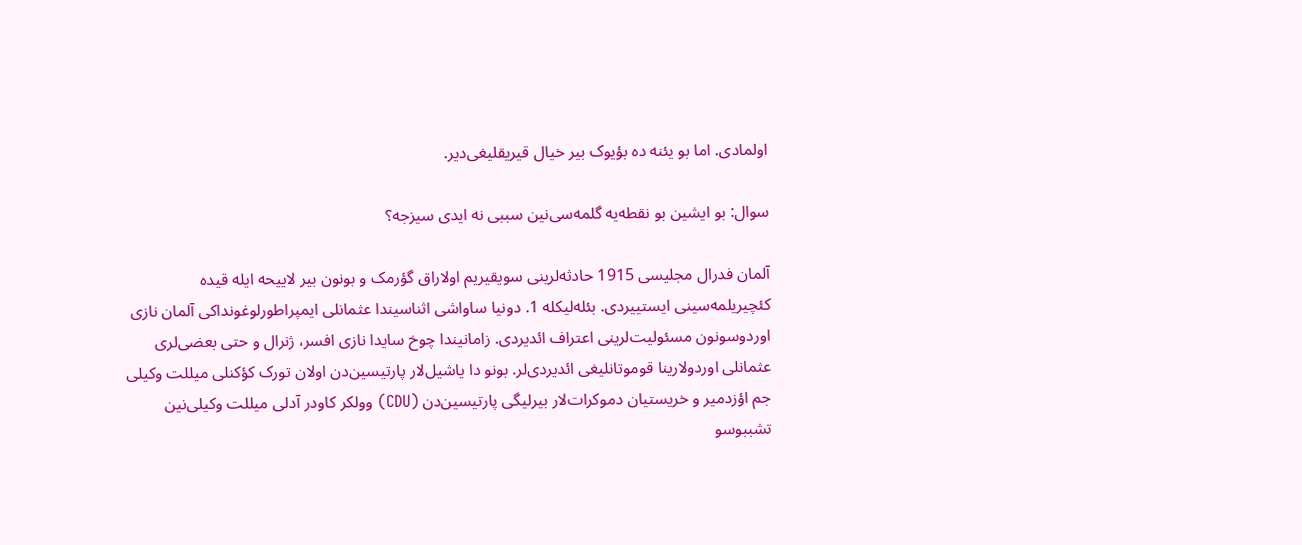اولمادی. اما بو یئنه ده بؤیوک بیر خیال قیریقلیغی‌دیر.

سوال: بو ایشین بو نقطه‌یه گلمه‌سی‌نین سببی نه ایدی سیزجه؟

آلمان فدرال مجلیسی 1915 حادثه‌لرینی سویقیریم اولا‌راق گؤرمک و بونون بیر لاییحه ایله قیده کئچیریلمه‌سینی ایستییردی. بئله‌لیکله 1. دونیا ساواشی اثناسیندا عثمانلی ایمپراطورلوغونداکی آلمان نازی اوردوسونون مسئولیت‌لرینی اعتراف ائدیردی. زامانیندا چوخ سایدا نازی افسر، ژنرال و حتی بعضی‌لری عثمانلی اوردولارینا قوموتانلیغی ائدیردی‌لر. بونو دا یاشیل‌لار پارتیسین‌دن اولان تورک کؤکنلی میللت وکیلی جم اؤزدمیر و خریستیان دموکرات‌لار بیرلیگی پارتیسین‌دن (CDU) وولکر کاودر آدلی میللت وکیلی‌نین تشببوسو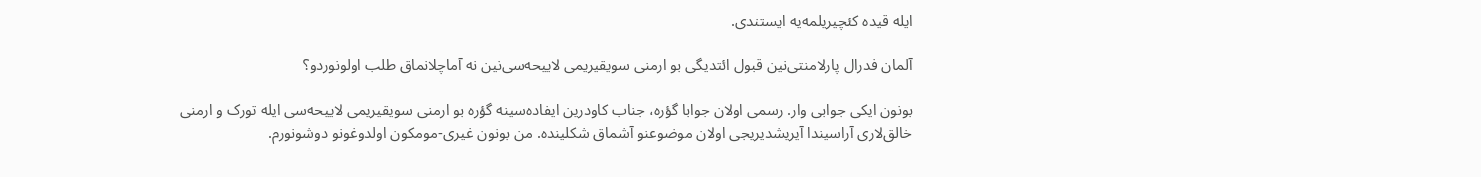ایله قیده کئچیریلمه‌یه ایستندی.

آلمان فدرال پارلامنتی‌نین قبول ائتدیگی بو ارمنی سویقیریمی لاییحه‌سی‌نین نه آماچلانماق طلب اولونوردو؟

بونون ایکی جوابی وار. رسمی اولان جوابا گؤره، جناب کاودرین ایفاده‌سینه گؤره بو ارمنی سویقیریمی لاییحه‌سی ایله تورک و ارمنی خالق‌لاری آراسیندا آیریشدیریجی اولان موضوعنو آشماق شکلینده. من بونون غیری-مومکون اولدوغونو دوشونورم.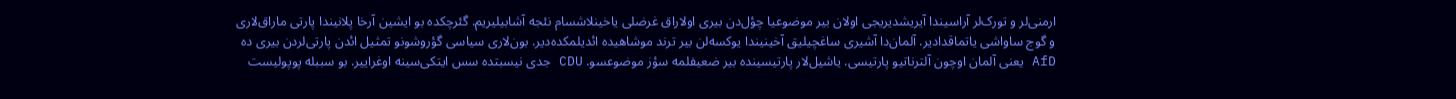ارمنی‌لر و تورک‌لر آراسیندا آیریشدیریجی اولان بیر موضوعیا چؤل‌دن بیری اولا‌راق غرضلی یاخینلاشسام نئجه آشابیلیریم. گئرچکده بو ایشین آرخا پلانیندا پارتی ماراق‌لاری و گوج ساواشی یاتماقدا‌دیر. آلمان‌دا آشیری ساغچیلیق آخینیندا یوکسه‌لن بیر ترند موشاهیده ائدیلمکده‌دیر. بون‌لاری سیاسی گؤروشونو تمثیل ائدن پارتی‌لردن بیری ده AfD یعنی آلمان اوچون آلترناتیو پارتیسی. یاشیل‌لار پارتیسینده بیر ضعیفلمه سؤز موضوعسو. CDU جدی نیسبتده سس ایتکی‌سینه اوغراییر. بو سببله پوپولیست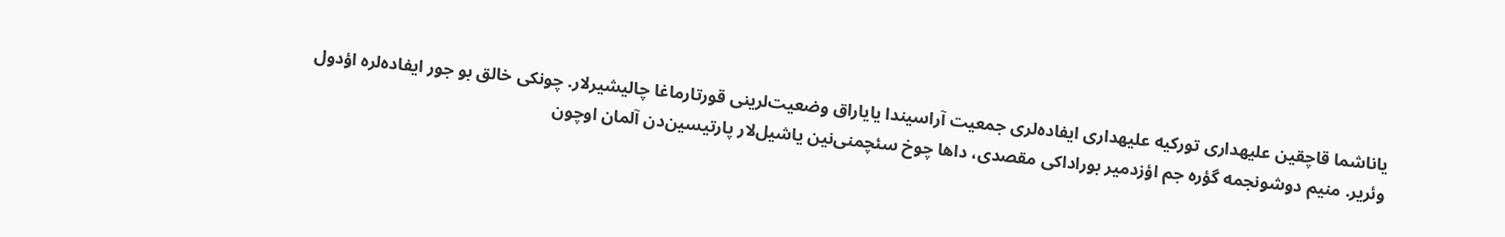یاناشما قاچقین علیهداری تورکیه علیهداری ایفاده‌لری جمعیت آراسیندا یایا‌راق وضعیت‌لرینی قورتارماغا چالیشیرلار. چونکی خالق بو جور ایفاده‌لره اؤدول وئریر. منیم دوشونجمه گؤره جم اؤزدمیر بورا‌داکی مقصدی، داها چوخ سئچمنی‌نین یاشیل‌لار پارتیسین‌دن آلمان اوچون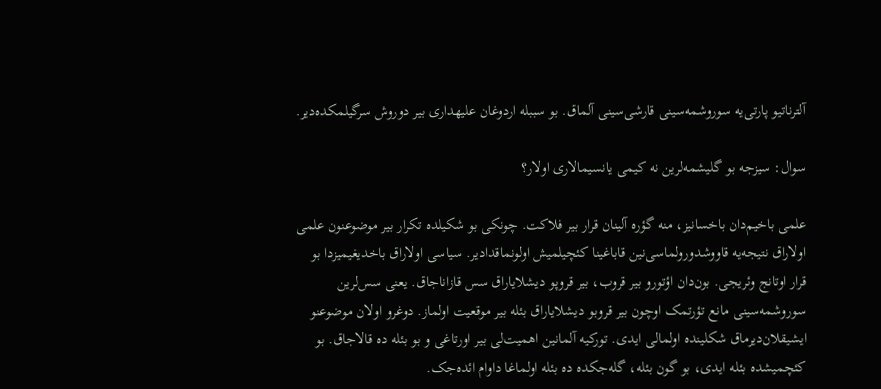آلترناتیو پارتی‌یه سوروشمه‌سینی قارشی‌سینی آلماق. بو سببله اردوغان علیهداری بیر دوروش سرگیلمکده‌دیر.

سوال: سیزجه بو گلیشمه‌لرین نه کیمی یانسیما‌لاری اولار؟

علمی باخیم‌دان باخسانیز، منه گؤره آلینان قرار بیر فلاکت. چونکی بو شکیلده تکرار بیر موضوعنون علمی اولا‌راق نتیجه‌یه قاووشدورولماسی‌نین قاباغینا کئچیلمیش اولونماقدا‌دیر. سیاسی اولا‌راق باخدیغیمیزدا بو قرار اوتانج وئریجی. بون‌دان اؤتورو بیر قروب، بیر قروپو دیشلایاراق سس قازانا‌جاق. یعنی سس‌لرین سوروشمه‌سینی مانع تؤرتمک اوچون بیر قروبو دیشلایاراق بئله بیر موقعیت اولماز. دوغرو اولان موضوعنو ایشیقلان‌دیرماق شکلینده اولما‌لی ایدی. تورکیه آلمانین اهمیت‌لی بیر اورتاغی و بو بئله ده قالا‌جاق. بو کئچمیشده بئله ایدی، بو گون بئله، گله‌جکده ده بئله اولماغا داوام ائده‌جک.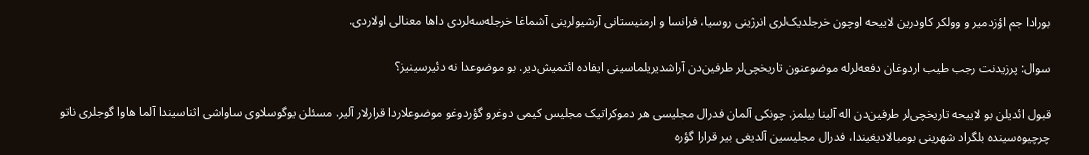بورادا جم اؤزدمیر و وولکر کاودرین لاییحه اوچون خرجلدیک‌لری انرژینی روسیا، فرانسا و ارمنیستانی آرشیو‌لرینی آشماغا خرجله‌سه‌‌لردی داها معنا‌لی اولاردی.

سوال: پرزیدنت رجب طیب اردوغان دفعه‌لرله موضوعنون تاریخچی‌لر طرفین‌دن آراشدیریلماسینی ایفاده ائتمیش‌دیر. بو موضوعدا نه دئیرسینیز؟

قبول ائدیلن بو لاییحه تاریخچی‌لر طرفین‌دن اله آلینا بیلمز. چونکی آلمان فدرال مجلیسی هر دموکراتیک مجلیس کیمی دوغرو گؤردوغو موضوعلاردا قرارلار آلیر. مسئلن یوگوسلاوی ساواشی اثناسیندا آلما هاوا گوجلری ناتو چرچیوه‌سینده بلگراد شهرینی بومبالادیغیندا، فدرال مجلیسین آلدیغی بیر قرارا گؤره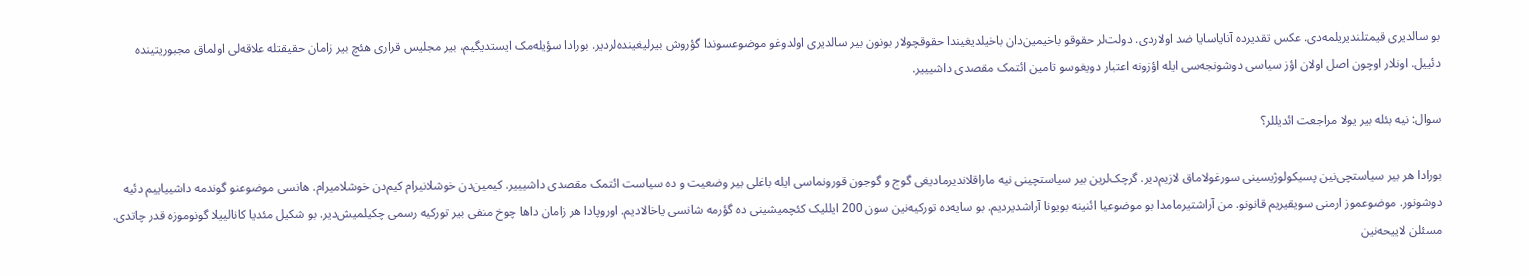بو سالدیری قیمتلندیریلمه‌دی. عکس تقدیرده آنایاسایا ضد اولاردی. دولت‌لر حقوقو باخیمین‌دان باخیلدیغیندا حقوقچولار بونون بیر سالدیری اولدوغو موضوعسوندا گؤروش بیرلیغینده‌لردیر. بورادا سؤیله‌مک ایستدیگیم، بیر مجلیس قراری هئچ بیر زامان حقیقتله علاقه‌لی اولماق مجبوریتینده دئییل. اونلار اوچون اصل اولان اؤز سیاسی دوشونجه‌سی ایله اؤزونه اعتبار دویغوسو تامین ائتمک مقصدی داشیییر.

سوال: نیه بئله بیر یولا مراجعت ائدیللر؟

بورادا هر بیر سیاستچی‌نین پسیکولوژیسینی سورغولاماق لازیم‌دیر. گرچک‌لرین بیر سیاستچینی نیه ماراقلاندیرمادیغی گوج و گوجون قورونماسی ایله باغلی بیر وضعیت و ده سیاست ائتمک مقصدی داشیییر. کیمین‌دن خوشلانیرام کیم‌دن خوشلامیرام. هانسی موضوعنو گوندمه داشییاییم دئیه دوشونور. موضوعموز ارمنی سویقیریم قانونو. من آراشتیرمامدا بو موضوعیا ائنینه بویونا آراشدیردیم. بو سایه‌ده تورکیه‌نین سون 200 ایللیک کئچمیشینی ده گؤرمه شانسی یاخالادیم. اوروپادا هر زامان داها چوخ منفی بیر تورکیه رسمی چکیلمیش‌دیر. بو شکیل مئدیا کانالییلا گونوموزه قدر چاتدی. مسئلن لاییحه‌نین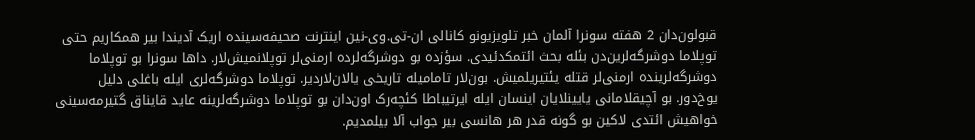قبولون‌دان 2 هفته سونرا آلمان خبر تلویزیونو کانا‌لی ان-تی.وی-نین اینترنت صحیفه‌سینده اریک آدیندا بیر همکاریم حتی توپلاما دوشرگه‌لرین‌دن بئله بحث ائتمکدئیدی. سؤزده بو دوشرگه‌لرده ارمنی‌لر توپلانمیش‌لار. داها سونرا بو توپلاما دوشرگه‌لرینده ارمنی‌لر قتله یئتیریلمیش. بون‌لار تامامیله تاریخی یالان‌لاردیر. توپلاما دوشرگه‌لری ایله باغلی دلیل یوخ‌دور. بو آچیقلامانی یایینلایان اینسان ایله ایرتیباطا کئچه‌رک اون‌دان بو توپلاما دوشرگه‌لرینه عاید قایناق گتیرمه‌سینی خواهیش ائتدی لاکین بو گونه قدر هر هانسی بیر جواب آلا بیلمدیم.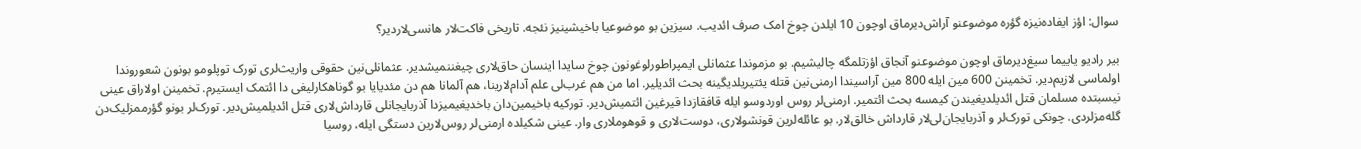سوال: اؤز ایفاده‌نیزه گؤره موضوعنو آراش‌دیرماق اوچون 10 ایلدن چوخ امک صرف ائدیب. سیزین بو موضوعیا باخیشینیز نئجه. تاریخی فاکت‌لار هانسی‌لاردیر؟

بیر رادیو یاییما سیغ‌دیرماق اوچون موضوعنو آنجاق اؤزتلمگه چالیشیم. بو مزموندا عثمانلی ایمپراطورلوغونون چوخ سایدا اینسان حاق‌لاری چیغننمیشدیر. عثمانلی‌نین حقوقی واریث‌لری تورک توپلومو بونون شعوروندا اولماسی لازیم‌دیر. تخمینن 600 مین ایله 800 مین آراسیندا ارمنی‌نین قتله یئتیریلدیگینه بحث ائدیلیر. اما من هم غرب‌لی علم آدام‌لارینا، هم آلمانا هم دن مئدیایا بو گوناهکارلیغی دا ائتمک ایستیرم. تخمینن اولا‌راق عینی نیسبتده مسلمان قتل ائدیلدیغیندن کیمسه بحث ائتمیر. ارمنی‌لر روس اوردوسو ایله قافقازدا قیرغین ائتمیش‌دیر. تورکیه باخیمین‌دان باخدیغیمیزدا آذربایجانلی قارداش‌لاری قتل ائدیلمیش‌دیر. تورک‌لر بونو گؤرممزلیک‌دن گله‌مزلردی. چونکی تورک‌لر و آذربایجان‌لی‌لار قارداش خالق‌لار. بو عائله‌لرین قونشولاری، دوست‌لاری و قوهوملاری وار. عینی شکیلده ارمنی‌لر روس‌لارین دستگی ایله، روسیا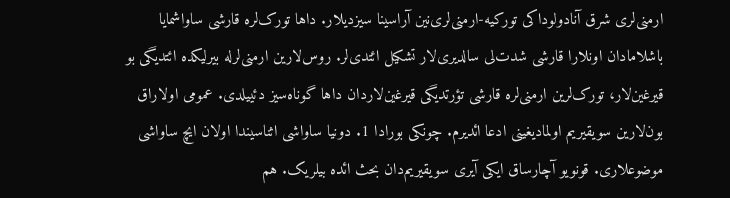ارمنی‌لری شرق آنادولوداکی تورکیه-ارمنی‌لری‌نین آراسینا سیزدیلار. داها تورک‌لره قارشی ساواشما‌یا باشلاما‌دان اونلارا قارشی شدت‌لی سالدیری‌لار تشکیل ائتدی‌لر. روس‌لارین ارمنی‌لرله بیرلیکده ائتدیگی بو قیرغین‌لار، تورک‌لرین ارمنی‌لره قارشی تؤرتدیگی قیرغین‌لاردان داها گوناه‌سیز دئییلدی. عمومی اولا‌راق بون‌لارین سویقیریم اولمادیغینی ادعا ائدیرم. چونکی بورادا 1. دونیا ساواشی اثناسیندا اولان ایچ ساواشی موضوعلاری. قونویو آچارساق ایکی آیری سویقیریم‌دان بحث ائده بیلریک. هم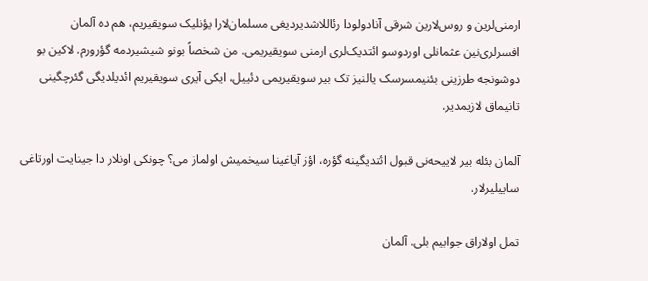ارمنی‌لرین و روس‌لارین شرقی آنادولودا رئاللاشدیردیغی مسلمان‌لارا یؤنلیک سویقیریم، هم ده آلمان افسرلری‌نین عثمانلی اوردوسو ائتدیک‌لری ارمنی سویقیریمی. من شخصاً بونو شیشیردمه گؤرورم. لاکین بو دوشونجه طرزینی بئنیمسرسک یالنیز تک بیر سویقیریمی دئییل، ایکی آیری سویقیریم ائدیلدیگی گئرچگینی تانیماق لازیمدیر.

آلمان بئله بیر لاییحه‌نی قبول ائتدیگینه گؤره، اؤز آیاغینا سیخمیش اولماز می؟ چونکی اونلار دا جینایت اورتاغی ساییلیرلار.

تمل اولا‌راق جوابیم بلی. آلمان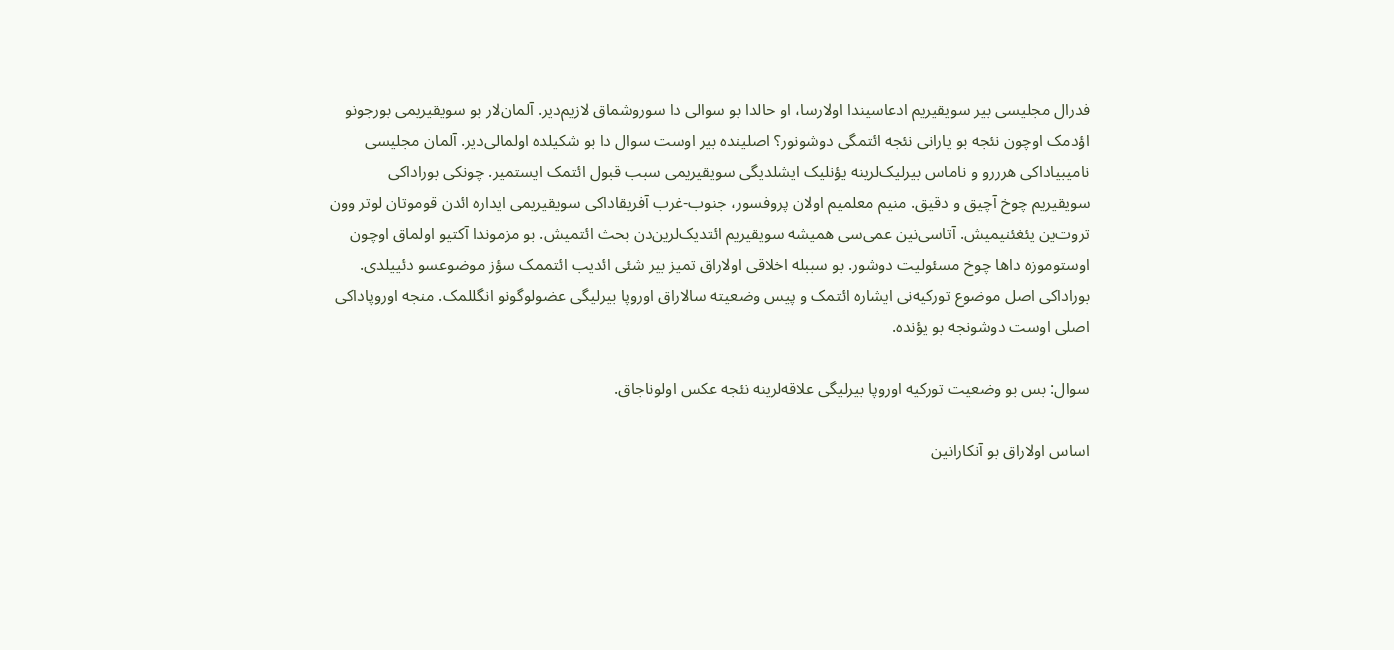فدرال مجلیسی بیر سویقیریم ادعاسیندا اولارسا، او حالدا بو سوا‌لی دا سوروشماق لازیم‌دیر. آلمان‌لار بو سویقیریمی بورجونو اؤدمک اوچون نئجه بو یارانی نئجه ائتمگی دوشونور؟ اصلینده بیر اوست سوال دا بو شکیلده اولما‌لی‌دیر. آلمان مجلیسی نامیبیاداکی هرررو و ناماس بیرلیک‌لرینه یؤنلیک ایشلدیگی سویقیریمی سبب قبول ائتمک ایستمیر. چونکی بورا‌داکی سویقیریم چوخ آچیق و دقیق. منیم معلمیم اولان پروفسور، جنوب-غرب آفریقا‌داکی سویقیریمی ایداره ائدن قوموتان لوتر وون تروت‌ین یئغئنیمیش. آتاسی‌نین عمی‌سی همیشه سویقیریم ائتدیک‌لرین‌دن بحث ائتمیش. بو مزموندا آکتیو اولماق اوچون اوستوموزه داها چوخ مسئولیت دوشور. بو سببله اخلاقی اولا‌راق تمیز بیر شئی ائدیب ائتممک سؤز موضوعسو دئییلدی. بوراداکی اصل موضوع تورکیه‌نی ایشاره ائتمک و پیس وضعیته سالا‌راق اوروپا بیرلیگی عضو‌لوگونو انگللمک. منجه اوروپا‌داکی اصلی اوست دوشونجه بو یؤنده.

سوال: بس بو وضعیت تورکیه اوروپا بیرلیگی علاقه‌لرینه نئجه عکس اولونا‌جاق.

اساس اولا‌راق بو آنکارانین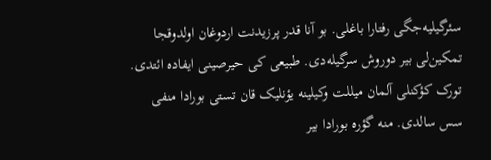سئرگیلیه‌جگی رفتارا باغلی. بو آنا قدر پرزیدنت اردوغان اولدوقجا تمکین‌لی بیر دوروش سرگیله‌دی. طبیعی کی حیرصینی ایفاده ائتدی. تورک کؤکنلی آلمان میللت وکیلینه یؤنلیک قان تستی بورادا منفی سس سالدی. منه گؤره بورادا بیر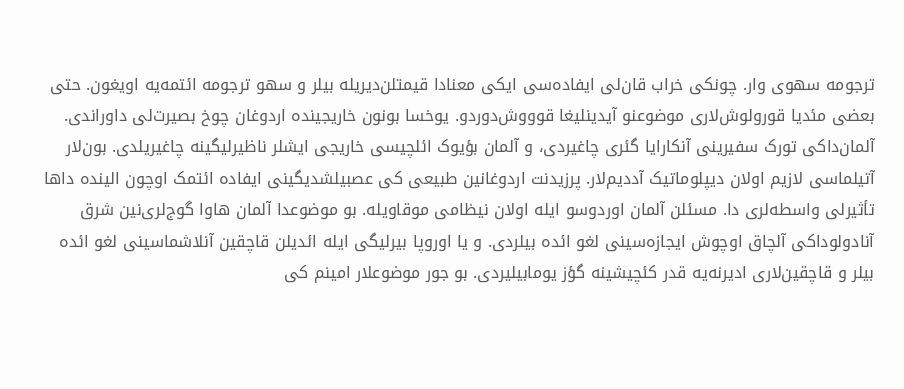ترجومه سهوی وار. چونکی خراب قان‌لی ایفاده‌سی ایکی معنادا قیمتلن‌دیریله بیلر و سهو ترجومه ائتمه‌یه اویغون. حتی بعضی مئدیا قورولوش‌لاری موضوعنو آیدینلیغا قوووش‌دوردو. یوخسا بونون خاریجینده اردوغان چوخ بصیرت‌لی داوراندی. آلمان‌داکی تورک سفیرینی آنکارایا گئری چاغیردی، و آلمان بؤیوک ائلچیسی خاریجی ایشلر ناظیرلیگینه چاغیریلدی. بون‌لار آتیلماسی لازیم اولان دیپلوماتیک آددیم‌لار. پرزیدنت اردوغانین طبیعی کی عصبیلشدیگینی ایفاده ائتمک اوچون الینده داها تأثیرلی واسطه‌لری دا. مسئلن آلمان اوردوسو ایله اولان نیظامی موقاویله. بو موضوعدا آلمان هاوا گوج‌لری‌نین شرق آنادولوداکی آلچاق اوچوش ایجازه‌سینی لغو ائده بیلردی. و یا اوروپا بیرلیگی ایله ائدیلن قاچقین آنلاشماسینی لغو ائده بیلر و قاچقین‌لاری ادیرنه‌یه قدر کئچیشینه گؤز یومابیلیردی. بو جور موضوعلار امینم کی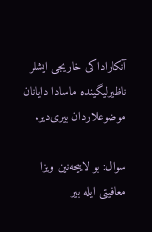آنکارا‌داکی خاریجی ایشلر ناظیرلیگینده ماسادا دایانان موضوعلاردان بیری‌دیر.

سوال: بو لاییحه‌نین ویزا معافیتی ایله بیر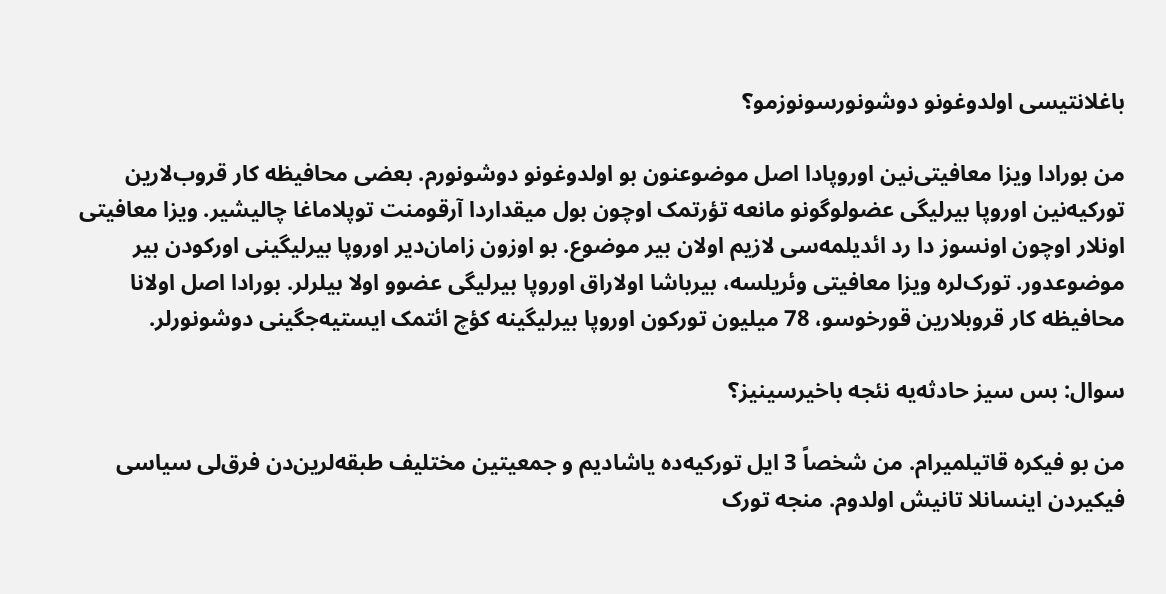باغلانتیسی اولدوغونو دوشونورسونوزمو؟

من بورادا ویزا معافیتی‌نین اوروپادا اصل موضوعنون بو اولدوغونو دوشونورم. بعضی محافیظه کار قروب‌لارین تورکیه‌نین اوروپا بیرلیگی عضو‌لوگونو مانعه تؤرتمک اوچون بول میقداردا آرقومنت توپلاماغا چالیشیر. ویزا معافیتی اونلار اوچون اونسوز دا رد ائدیلمه‌سی لازیم اولان بیر موضوع. بو اوزون زامان‌دیر اوروپا بیرلیگینی اورکودن بیر موضوعدور. تورک‌لره ویزا معافیتی وئریلسه، بیرباشا اولا‌راق اوروپا بیرلیگی عضوو اولا بیلرلر. بورادا اصل اولانا محافیظه کار قروبلارین قورخوسو، 78 میلیون تورکون اوروپا بیرلیگینه کؤچ ائتمک ایستیه‌جگینی دوشونورلر.

سوال: بس سیز حادثه‌یه نئجه باخیرسینیز؟

من بو فیکره قاتیلمیرام. من شخصاً 3 ایل تورکیه‌ده یاشادیم و جمعیتین مختلیف طبقه‌لرین‌دن فرق‌لی سیاسی فیکیردن اینسانلا تانیش اولدوم. منجه تورک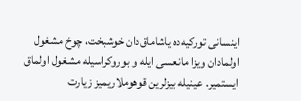اینسانی تورکیه‌ده یاشاماق‌دان خوشبخت، چوخ مشغول اولما‌دان ویزا مانعسی ایله و بوروکراسیله مشغول اولماق ایستمیر. عینیله بیزلرین قوهوملاریمیز زیارت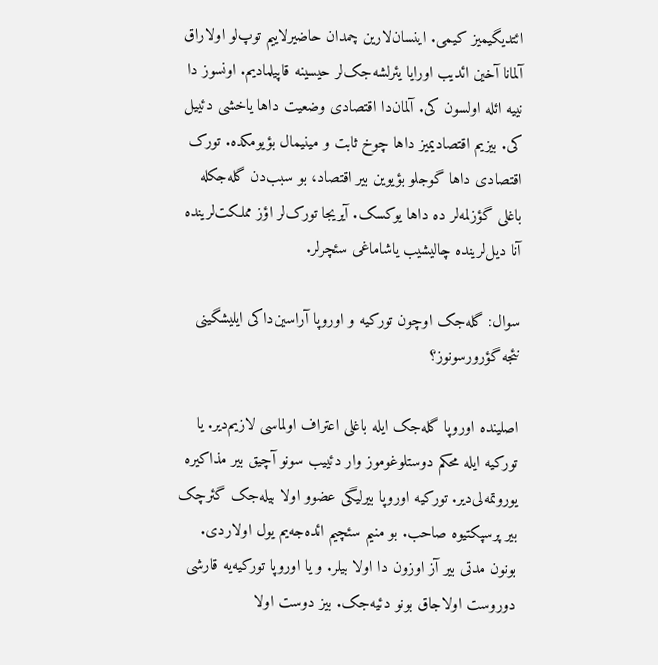ائتدیگیمیز کیمی. اینسان‌لارین چمدان حاضیرلاییم توپ‌لو اولا‌راق آلمانا آخین ائدیب اورایا یئرلشه‌جک‌لر حیسینه قاپیلمادیم. اونسوز دا نییه ائله اولسون کی. آلمان‌دا اقتصادی وضعیت داها یاخشی دئییل کی. بیزیم اقتصادیمیز داها چوخ ثابت و مینیمال بؤیومکده. تورک اقتصادی داها گوجلو بؤیوین بیر اقتصاد، بو سبب‌دن گله‌جکله باغلی گؤزلمه‌لر ده داها یوکسک. آیریجا تورک‌لر اؤز مملکت‌لرینده آنا دیل‌لرینده چالیشیب یاشاماغی سئچرلر.

سوال: گله‌جک اوچون تورکیه و اوروپا آراسین‌داکی ایلیشگینی نئجه گؤرورسونوز؟

اصلینده اوروپا گله‌جک ایله باغلی اعتراف اولماسی لازیم‌دیر. یا تورکیه ایله محکم دوستلوغوموز وار دئییب سونو آچیق بیر مذاکیره یوروتمه‌لی‌دیر. تورکیه اوروپا بیرلیگی عضوو اولا بیله‌جک گئرچک بیر پرسپکتیوه صاحب. بو منیم سئچیم ائده‌جه‌یم یول اولاردی. بونون مدتی بیر آز اوزون دا اولا بیلر. و یا اوروپا تورکیه‌یه قارشی دوروست اولا‌جاق بونو دئیه‌جک. بیز دوست اولا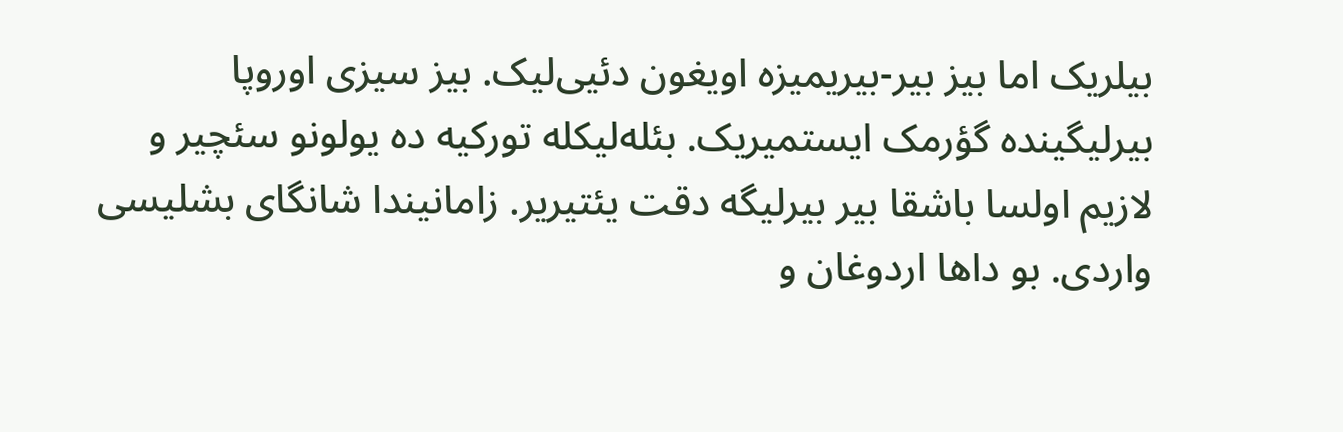بیلریک اما بیز بیر-بیریمیزه اویغون دئیی‌لیک. بیز سیزی اوروپا بیرلیگینده گؤرمک ایستمیریک. بئله‌لیکله تورکیه ده یولونو سئچیر و لازیم اولسا باشقا بیر بیرلیگه دقت یئتیریر. زامانیندا شانگای بشلیسی واردی. بو داها اردوغان و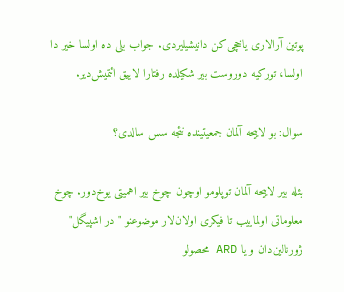پوتین آرا‌لاری یاخچی‌کن دانیشیلیردی. جواب بلی ده اولسا خیر دا اولسا، تورکیه دوروست بیر شکیلده رفتارا لاییق ائتمیش‌دیر.

سوال: بو لاییحه آلمان جمعیتینده نئجه سس سالدی؟

بئله بیر لاییحه آلمان توپلومو اوچون چوخ بیر اهمیتی یوخ‌دور. چوخ معلوماتی اولماییب تا فیکری اولان‌لار موضوعنو "در اشپیگل" ژورنالین‌دان و یا ARD محصولو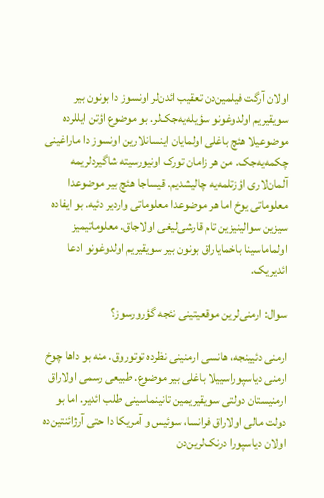اولان آرگت فیلمین‌دن تعقیب ائدن‌لر اونسوز دا بونون بیر سویقیریم اولدوغونو سؤیله‌یه‌جک‌لر. بو موضوع اؤتن ایللرده موضوعیلا هئچ باغلی اولمایان اینسانلارین اونسوز دا ماراغینی چکمه‌یه‌جک. من هر زامان تورک اونیورسیته شاگیردلریمه آلمان‌لاری اؤزتلمه‌یه چالیشدیم. قیساجا هئچ بیر موضوعدا معلوماتی یوخ اما هر موضوعدا معلوماتی واردیر دئیه. بو ایفاده سیزین سوالینیزین تام قارشی‌لیغی اولا‌جاق. معلوماتیمیز اولماماسینا باخمایا‌راق بونون بیر سویقیریم اولدوغونو ادعا ائدیریک.

سوال: ارمنی‌لرین موقعیتینی نئجه گؤرورسوز؟

ارمنی دئیینجه، هانسی ارمنینی نظرده توتوروق. منه بو داها چوخ ارمنی دیاسپوراسییلا باغلی بیر موضوع. طبیعی رسمی اولا‌راق ارمنیستان دولتی سویقیریمین تانینماسینی طلب ائدیر. اما بو دولت مالی اولا‌راق فرانسا، سوئیس و آمریکا دا حتی آرژائنتین‌ده اولان دیاسپورا درنک‌لرین‌دن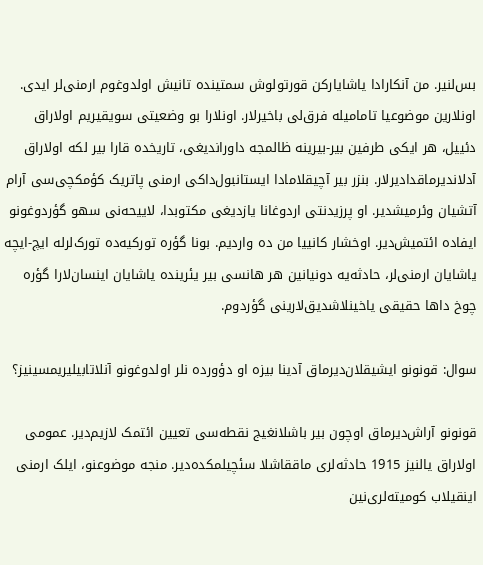بس‌لنیر. من آنکارادا یاشایارکن قورتولوش سمتینده تانیش اولدوغوم ارمنی‌لر ایدی. اونلارین موضوعیا تامامیله فرق‌لی باخیرلار. اونلارا بو وضعیتی سویقیریم اولا‌راق دئییل، هر ایکی طرفین بیر-بیرینه ظالمجه داوراندیغی، تاریخده قارا بیر لکه اولا‌راق آدلاندیرماقدا‌دیرلار. بنزر بیر آچیقلامادا ایستانبول‌داکی ارمنی پاتریک کؤمکچی‌سی آرام آتشیان وئرمیشدیر. او پرزیدنتی اردوغانا یازدیغی مکتوبدا، لاییحه‌نی سهو گؤردوغونو ایفاده ائتمیش‌دیر. اوخشار کانییا من ده واردیم. بونا گؤره تورکیه‌ده تورک‌لرله ایچ-ایچه یاشایان ارمنی‌لر، حادثه‌یه دونیانین هر هانسی بیر یئرینده یاشایان اینسان‌لارا گؤره چوخ داها حقیقی یاخینلاشدیق‌لارینی گؤردوم.

سوال: قونونو ایشیقلان‌دیرماق آدینا بیزه او دؤورده نلر اولدوغونو آنلاتابیلیریمسینیز؟

قونونو آراش‌دیرماق اوچون بیر باشلانغیج نقطه‌سی تعیین ائتمک لازیم‌دیر. عمومی اولا‌راق یالنیز 1915 حادثه‌لری ماققاشلا سئچیلمکده‌دیر. منجه موضوعنو، ایلک ارمنی اینقیلاب کومیته‌لری‌نین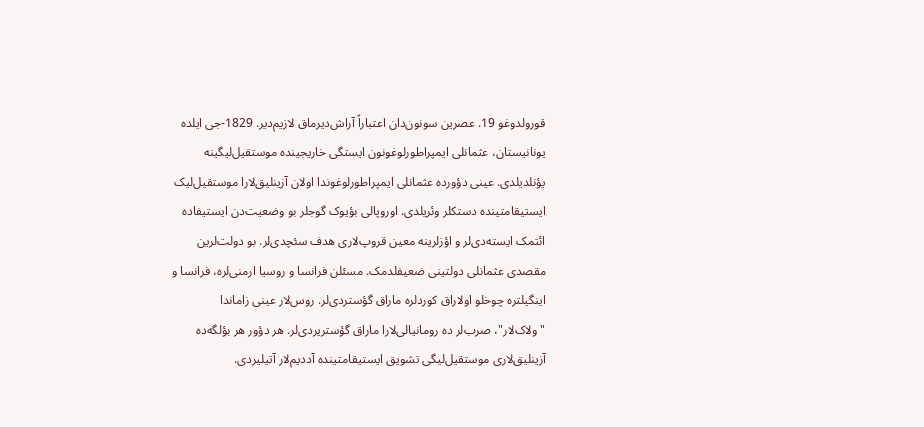قورولدوغو 19. عصرین سونون‌دان اعتباراً آراش‌دیرماق لازیم‌دیر. 1829-جی ایلده یونانیستان، عثمانلی ایمپراطورلوغونون ایستگی خاریجینده موستقیل‌لیگینه یؤنلدیلدی. عینی دؤورده عثمانلی ایمپراطورلوغوندا اولان آزینلیق‌لارا موستقیل‌لیک ایستیقامتینده دستکلر وئریلدی. اوروپا‌لی بؤیوک گوجلر بو وضعیت‌دن ایستیفاده ائتمک ایسته‌دی‌لر و اؤزلرینه معین قروپ‌لاری هدف سئچدی‌لر. بو دولت‌لرین مقصدی عثمانلی دولتینی ضعیفلدمک. مسئلن فرانسا و روسیا ارمنی‌لره، فرانسا و اینگیلتره چوخلو اولا‌راق کوردلره ماراق گؤستردی‌لر. روس‌لار عینی زاماندا  "ولاک‌لار"، صرب‌لر ده رومانیا‌لی‌لارا ماراق گؤستریردی‌لر. هر دؤور هر بؤلگه‌ده آزینلیق‌لاری موستقیل‌لیگی تشویق ایستیقامتینده آددیم‌لار آتیلیردی.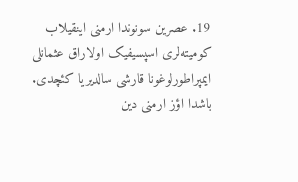19. عصرین سونوندا ارمنی اینقیلاب کومیته‌لری اسپسیفیک اولا‌راق عثمانلی ایمپراطورلوغونا قارشی سالدیریا کئچدی. باشدا اؤز ارمنی دین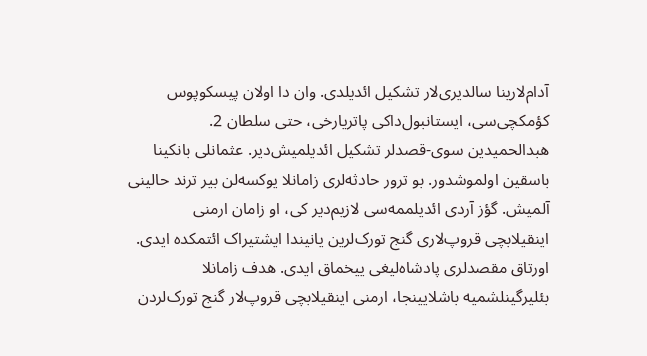آدام‌لارینا سالدیری‌لار تشکیل ائدیلدی. وان دا اولان پیسکوپوس کؤمکچی‌سی، ایستانبول‌داکی پاتریارخی، حتی سلطان 2. هبدالحمیدین سوی-قصدلر تشکیل ائدیلمیش‌دیر. عثمانلی بانکینا باسقین اولموشدور. بو ترور حادثه‌لری زامانلا یوکسه‌لن بیر ترند حالینی آلمیش. گؤز آردی ائدیلممه‌سی لازیم‌دیر کی، او زامان ارمنی اینقیلابچی قروپ‌لاری گنج تورک‌لرین یانیندا ایشتیراک ائتمکده ایدی. اورتاق مقصدلری پادشاه‌لیغی ییخماق ایدی. هدف زامانلا بئلیرگینلشمیه باشلایینجا، ارمنی اینقیلابچی قروپ‌لار گنج تورک‌لردن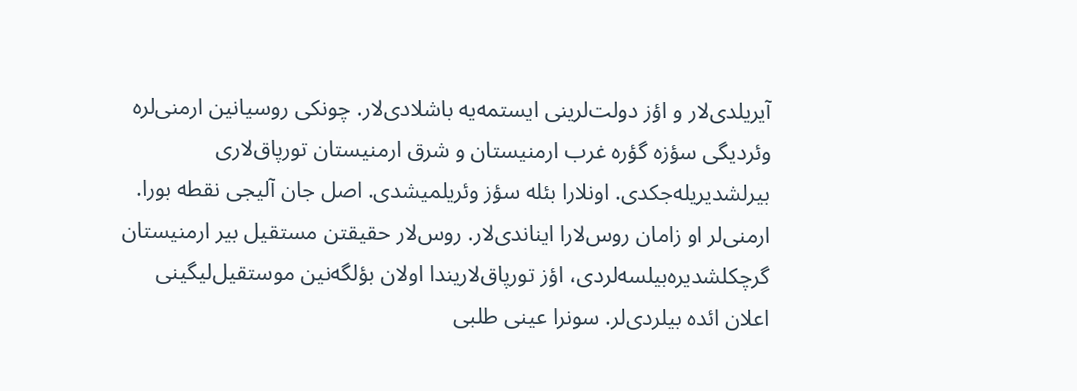آیریلدی‌لار و اؤز دولت‌لرینی ایستمه‌یه باشلادی‌لار. چونکی روسیانین ارمنی‌لره وئردیگی سؤزه گؤره غرب ارمنیستان و شرق ارمنیستان تورپاق‌لاری بیرلشدیریله‌جکدی. اونلارا بئله سؤز وئریلمیشدی. اصل جان آلیجی نقطه بورا. ارمنی‌لر او زامان روس‌لارا ایناندی‌لار. روس‌لار حقیقتن مستقیل بیر ارمنیستان گرچکلشدیره‌بیلسه‌لردی، اؤز تورپاق‌لاریندا اولان بؤلگه‌نین موستقیل‌لیگینی اعلان ائده بیلردی‌لر. سونرا عینی طلبی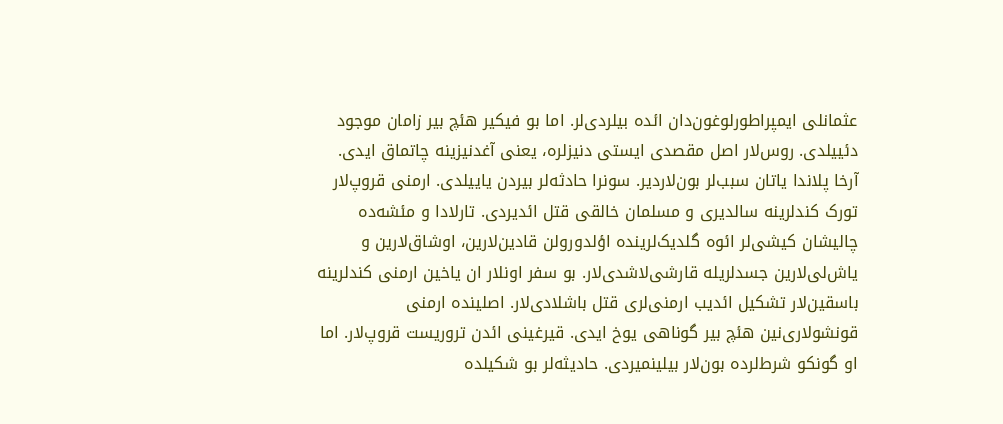عثمانلی ایمپراطورلوغون‌دان ائده بیلردی‌لر. اما بو فیکیر هئچ بیر زامان موجود دئییلدی. روس‌لار اصل مقصدی ایستی دنیزلره، یعنی آغدنیزینه چاتماق ایدی. آرخا پلاندا یاتان سبب‌لر بون‌لاردیر. سونرا حادثه‌لر بیردن یاییلدی. ارمنی قروپ‌لار تورک کندلرینه سالدیری و مسلمان خالقی قتل ائدیردی. تارلادا و مئشه‌ده چالیشان کیشی‌لر ائوه گلدیک‌لرینده اؤلدورولن قادین‌لارین، اوشاق‌لارین و یاش‌لی‌لارین جسدلریله قارشی‌لاشدی‌لار. بو سفر اونلار ان یاخین ارمنی کندلرینه باسقین‌لار تشکیل ائدیب ارمنی‌لری قتل باشلادی‌لار. اصلینده ارمنی قونشولاری‌نین هئچ بیر گوناهی یوخ ایدی. قیرغینی ائدن تروریست قروپ‌لار. اما او گونکو شرط‌لرده بون‌لار بیلینمیردی. حادیثه‌‌لر بو شکیلده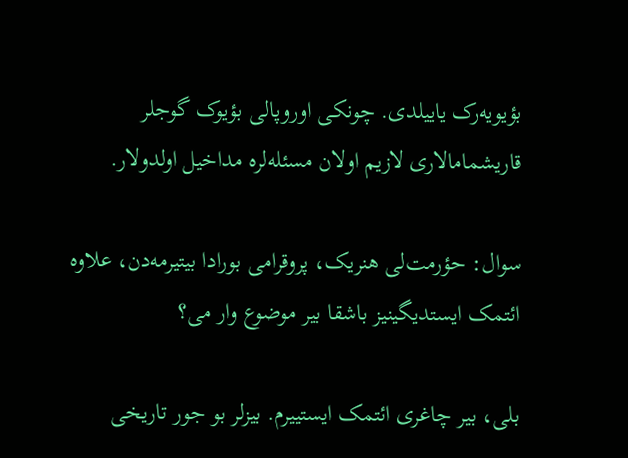بؤیویه‌رک یاییلدی. چونکی اوروپا‌لی بؤیوک گوجلر قاریشماما‌لاری لازیم اولان مسئله‌لره مداخیل اولدولار.

سوال: حؤرمت‌لی هنریک، پروقرامی بورادا بیتیرمه‌دن، علاوه ائتمک ایستدیگینیز باشقا بیر موضوع وار می؟

بلی، بیر چاغری ائتمک ایستییرم. بیزلر بو جور تاریخی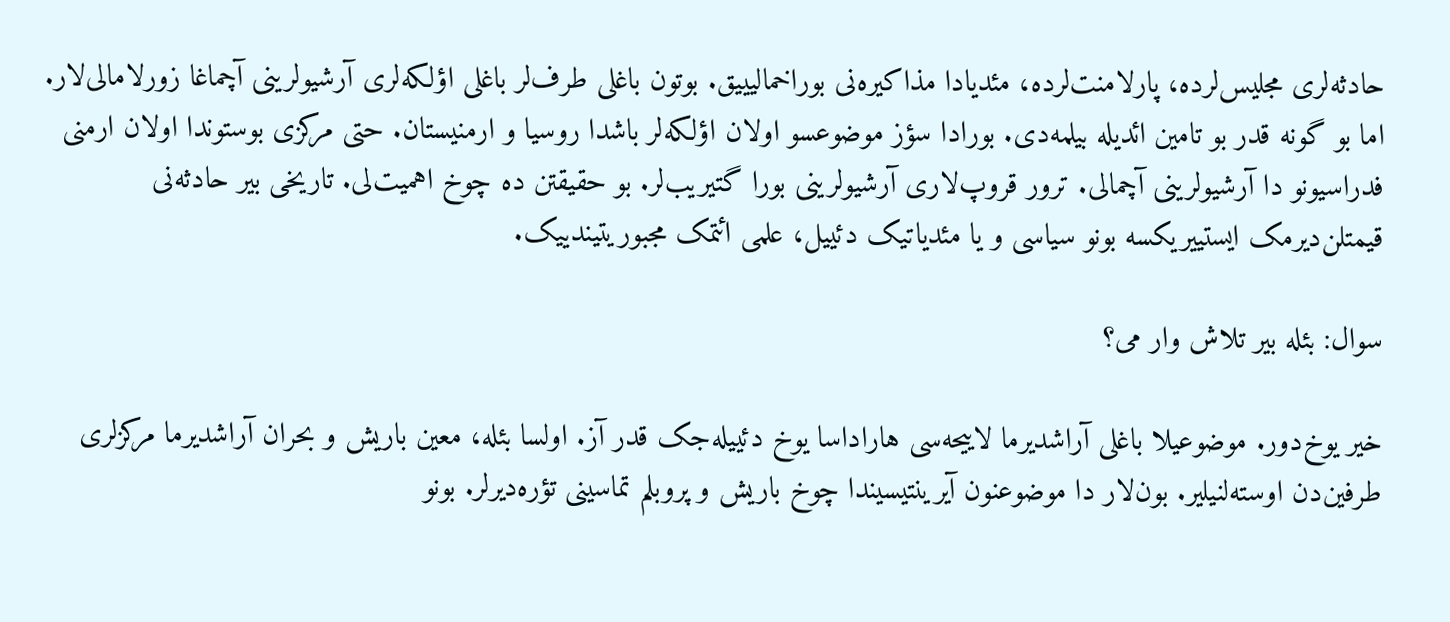حادثه‌لری مجلیس‌لرده، پارلامنت‌لرده، مئدیادا مذاکیره‌نی بوراخمالیییق. بوتون باغلی طرف‌لر باغلی اؤلکه‌لری آرشیو‌لرینی آچماغا زورلاما‌لی‌لار. اما بو گونه قدر بو تامین ائدیله بیلمه‌دی. بورادا سؤز موضوعسو اولان اؤلکه‌لر باشدا روسیا و ارمنیستان. حتی مرکزی بوستوندا اولان ارمنی فدراسیونو دا آرشیو‌لرینی آچما‌لی. ترور قروپ‌لاری آرشیو‌لرینی بورا گتیریب‌لر. بو حقیقتن ده چوخ اهمیت‌لی. تاریخی بیر حادثه‌نی قیمتلن‌دیرمک ایستییریکسه بونو سیاسی و یا مئدیاتیک دئییل، علمی ائتمک مجبوریتیندییک.

سوال: بئله بیر تلاش وار می؟

خیر یوخ‌دور. موضوعیلا باغلی آراشدیرما لاییحه‌سی هاراداسا یوخ دئییله‌جک قدر آز. اولسا بئله، معین باریش و بحران آراشدیرما مرکزلری طرفین‌دن اوسته‌لنیلیر. بون‌لار دا موضوعنون آیرینتیسیندا چوخ باریش و پروبلم تماسینی تؤره‌دیرلر. بونو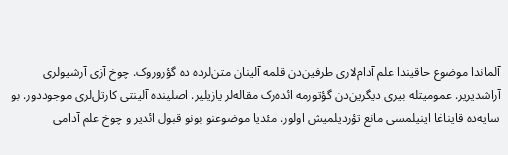آلماندا موضوع حاقیندا علم آدام‌لاری طرفین‌دن قلمه آلینان متن‌لرده ده گؤروروک. چوخ آزی آرشیو‌لری آراشدیریر. عمومیتله بیری دیگرین‌دن گؤتورمه ائده‌رک مقاله‌لر یازیلیر. اصلینده آلینتی کارتل‌لری موجوددور. بو سایه‌ده قایناغا اینیلمسی مانع تؤردیلمیش اولور. مئدیا موضوعنو بونو قبول ائدیر و چوخ علم آدامی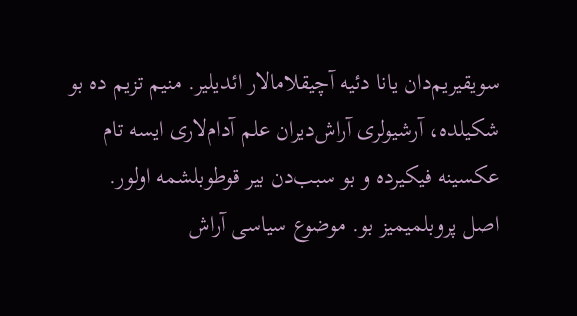سویقیریم‌دان یانا دئیه آچیقلامالار ائدیلیر. منیم تزیم ده بو شکیلده، آرشیو‌لری آراش‌دیران علم آدام‌لاری ایسه تام عکسینه فیکیرده و بو سبب‌دن بیر قوطوبلشمه اولور. اصل پروبلمیمیز بو. موضوع سیاسی آراش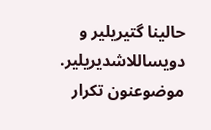حالینا گتیریلیر و دویساللاشدیریلیر. موضوعنون تکرار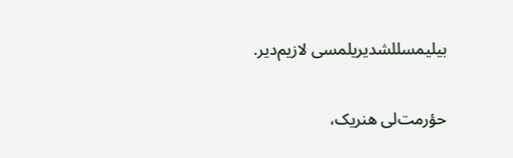بیلیمسللشدیریلمسی لازیم‌دیر.

حؤرمت‌لی هنریک،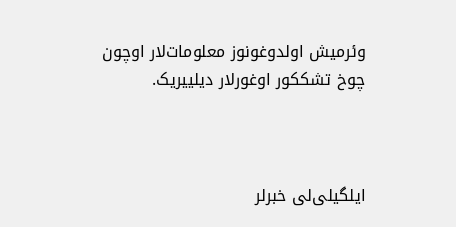وئرمیش اولدوغونوز معلومات‌لار اوچون چوخ تشککور اوغورلار دیلییریک.



ایلگیلی‌لی خبرلر